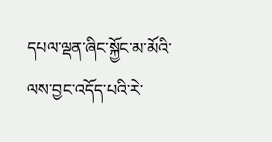དཔལ་ལྡན་ཞིང་སྐྱོང་མ་མོའི་ལས་བྱང་འདོད་པའི་རེ་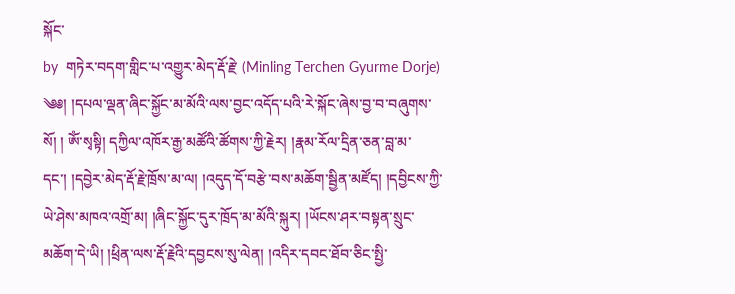སྐོང་
by  གཏེར་བདག་གླིང་པ་འགྱུར་མེད་རྡོ་རྗེ་ (Minling Terchen Gyurme Dorje)
༄༅། །དཔལ་ལྡན་ཞིང་སྐྱོང་མ་མོའི་ལས་བྱང་འདོད་པའི་རེ་སྐོང་ཞེས་བྱ་བ་བཞུགས་སོ། ། ཨོཾ་སྭསྟི། དཀྱིལ་འཁོར་རྒྱ་མཚོའི་ཚོགས་ཀྱི་རྗེར། །རྣམ་རོལ་དྲིན་ཅན་བླ་མ་དང་། །དབྱེར་མེད་རྡོ་རྗེ་ཁྲོས་མ་ལ། །འདུད་དོ་བརྩེ་བས་མཆོག་སྦྱིན་མཛོད། །དབྱིངས་ཀྱི་ཡེ་ཤེས་མཁའ་འགྲོ་མ། །ཞིང་སྐྱོང་དུར་ཁྲོད་མ་མོའི་སྐུར། །ཡོངས་ཤར་བསྟན་སྲུང་མཆོག་དེ་ཡི། །ཕྲིན་ལས་རྡོ་རྗེའི་དབྱངས་སུ་ལེན། །འདིར་དབང་ཐོབ་ཅིང་སྤྱི་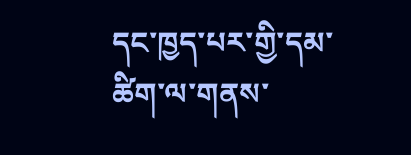དང་ཁྱད་པར་གྱི་དམ་ཚིག་ལ་གནས་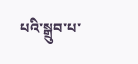པའི་སྒྲུབ་པ་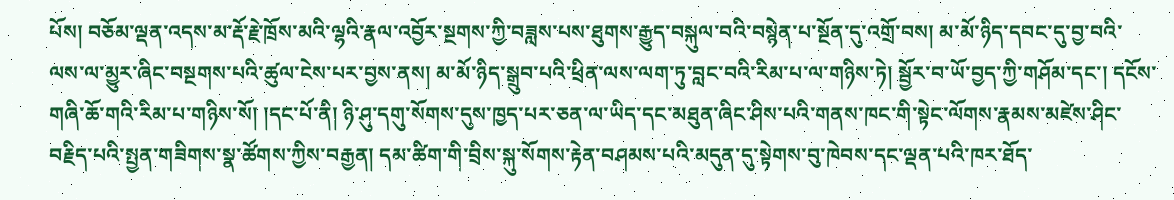པོས། བཅོམ་ལྡན་འདས་མ་རྡོ་རྗེ་ཁྲོས་མའི་ལྷའི་རྣལ་འབྱོར་སྔགས་ཀྱི་བཟླས་པས་ཐུགས་རྒྱུད་བསྐུལ་བའི་བསྙེན་པ་སྔོན་དུ་འགྲོ་བས། མ་མོ་ཉིད་དབང་དུ་བྱ་བའི་ལས་ལ་མྱུར་ཞིང་བསྔགས་པའི་ཚུལ་ངེས་པར་བྱས་ནས། མ་མོ་ཉིད་སྒྲུབ་པའི་ཕྲིན་ལས་ལག་ཏུ་བླང་བའི་རིམ་པ་ལ་གཉིས་ཏེ། སྦྱོར་བ་ཡོ་བྱད་ཀྱི་གཤོམ་དང་། དངོས་གཞི་ཆོ་གའི་རིམ་པ་གཉིས་སོ། །དང་པོ་ནི། ཉི་ཤུ་དགུ་སོགས་དུས་ཁྱད་པར་ཅན་ལ་ཡིད་དང་མཐུན་ཞིང་ཤིས་པའི་གནས་ཁང་གི་སྟེང་ལོགས་རྣམས་མཛེས་ཤིང་བརྗིད་པའི་སྤྱན་གཟིགས་སྣ་ཚོགས་ཀྱིས་བརྒྱན། དམ་ཚིག་གི་བྲིས་སྐུ་སོགས་རྟེན་བཤམས་པའི་མདུན་དུ་སྟེགས་བུ་ཁེབས་དང་ལྡན་པའི་ཁར་ཐོད་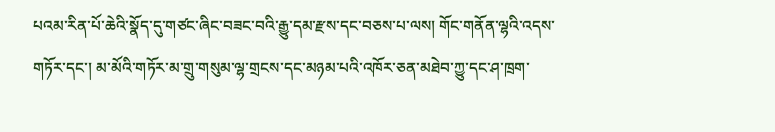པའམ་རིན་པོ་ཆེའི་སྣོད་དུ་གཙང་ཞིང་བཟང་བའི་རྒྱུ་དམ་རྫས་དང་བཅས་པ་ལས། གོང་གནོན་ལྷའི་འདས་གཏོར་དང་། མ་མོའི་གཏོར་མ་གྲུ་གསུམ་ལྷ་གྲངས་དང་མཉམ་པའི་འཁོར་ཅན་མཐེབ་ཀྱུ་དང་ཤ་ཁྲག་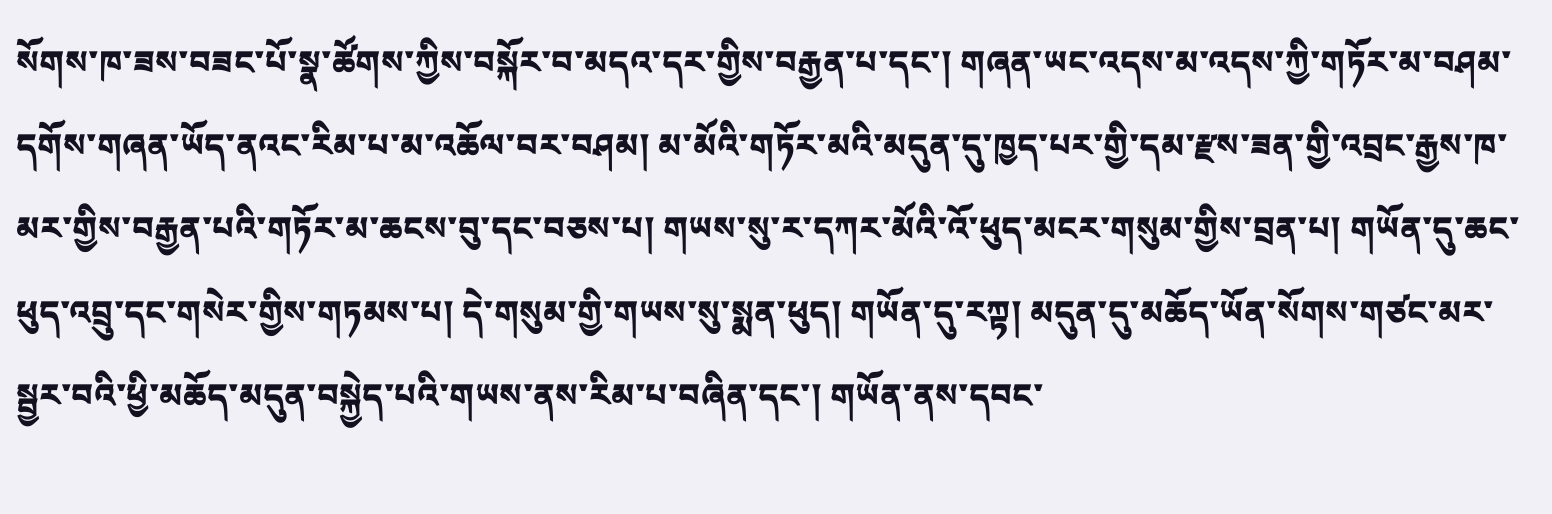སོགས་ཁ་ཟས་བཟང་པོ་སྣ་ཚོགས་ཀྱིས་བསྐོར་བ་མདའ་དར་གྱིས་བརྒྱན་པ་དང་། གཞན་ཡང་འདས་མ་འདས་ཀྱི་གཏོར་མ་བཤམ་དགོས་གཞན་ཡོད་ནའང་རིམ་པ་མ་འཆོལ་བར་བཤམ། མ་མོའི་གཏོར་མའི་མདུན་དུ་ཁྱད་པར་གྱི་དམ་རྫས་ཟན་གྱི་འབྲང་རྒྱས་ཁ་མར་གྱིས་བརྒྱན་པའི་གཏོར་མ་ཆངས་བུ་དང་བཅས་པ། གཡས་སུ་ར་དཀར་མོའི་འོ་ཕུད་མངར་གསུམ་གྱིས་བྲན་པ། གཡོན་དུ་ཆང་ཕུད་འབྲུ་དང་གསེར་གྱིས་གཏམས་པ། དེ་གསུམ་གྱི་གཡས་སུ་སྨན་ཕུད། གཡོན་དུ་རཀྟ། མདུན་དུ་མཆོད་ཡོན་སོགས་གཙང་མར་སྦྱར་བའི་ཕྱི་མཆོད་མདུན་བསྐྱེད་པའི་གཡས་ནས་རིམ་པ་བཞིན་དང་། གཡོན་ནས་དབང་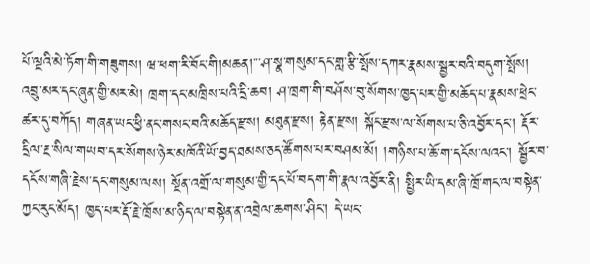པོ་ལྔའི་མེ་ཏོག་གི་གཟུགས། ཝ་ཕག་རི་བོང་གི།མཆན།་་་ཤ་སྣ་གསུམ་དང་གླ་རྩི་སྤོས་དཀར་རྣམས་སྦྱར་བའི་བདུག་སྤོས། འབྲུ་མར་དང་ཞུན་གྱི་མར་མེ། ཁྲག་དང་མཁྲིས་པའི་དྲི་ཆབ། ཤ་ཁྲག་གི་བཤོས་བུ་སོགས་ཁྱད་པར་གྱི་མཆོད་པ་རྣམས་ཕྲེང་ཚར་དུ་བཀོད། གཞན་ཡང་ཕྱི་ནང་གསང་བའི་མཆོད་རྫས། མཐུན་རྫས། རྟེན་རྫས། སྐོང་རྫས་ལ་སོགས་པ་ཅི་འབྱོར་དང་། རྡོར་དྲིལ་རྔ་སིལ་གཡབ་དར་སོགས་ཉེར་མཁོའི་ཡོ་བྱད་ཐམས་ཅད་ཚོགས་པར་བཤམ་མོ། །གཉིས་པ་ཆོ་ག་དངོས་ལའང་། སྦྱོར་བ་དངོས་གཞི་རྗེས་དང་གསུམ་ལས། སྔོན་འགྲོ་ལ་གསུམ་གྱི་དང་པོ་བདག་གི་རྣལ་འབྱོར་ནི། སྤྱིར་ཡི་དམ་ཞི་ཁྲོ་གང་ལ་བསྟེན་ཀྱང་རུང་མོད། ཁྱད་པར་རྡོ་རྗེ་ཁྲོས་མ་ཉིད་ལ་བསྟེན་ན་འབྲེལ་ཆགས་ཤིང་། དེ་ཡང་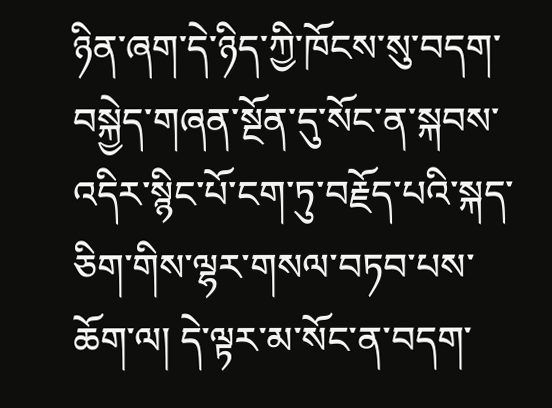ཉིན་ཞག་དེ་ཉིད་ཀྱི་ཁོངས་སུ་བདག་བསྐྱེད་གཞན་སྔོན་དུ་སོང་ན་སྐབས་འདིར་སྙིང་པོ་ངག་ཏུ་བརྗོད་པའི་སྐད་ཅིག་གིས་ལྷར་གསལ་བཏབ་པས་ཆོག་ལ། དེ་ལྟར་མ་སོང་ན་བདག་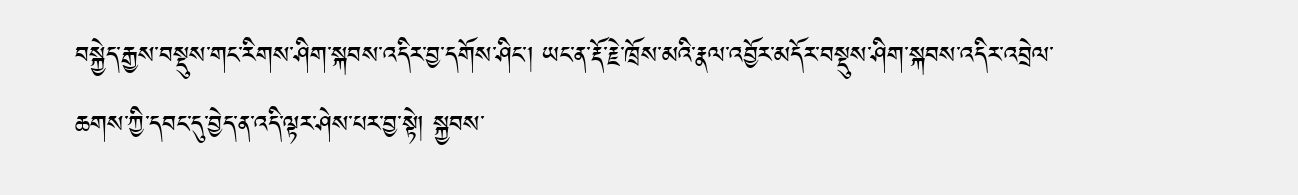བསྐྱེད་རྒྱས་བསྡུས་གང་རིགས་ཤིག་སྐབས་འདིར་བྱ་དགོས་ཤིང་། ཡང་ན་རྡོ་རྗེ་ཁྲོས་མའི་རྣལ་འབྱོར་མདོར་བསྡུས་ཤིག་སྐབས་འདིར་འབྲེལ་ཆགས་ཀྱི་དབང་དུ་བྱེད་ན་འདི་ལྟར་ཤེས་པར་བྱ་སྟེ། སྐྱབས་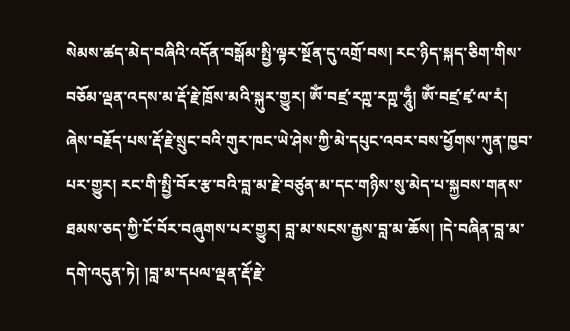སེམས་ཚད་མེད་བཞིའི་འདོན་བསྒོམ་སྤྱི་ལྟར་སྔོན་དུ་འགྲོ་བས། རང་ཉིད་སྐད་ཅིག་གིས་བཅོམ་ལྡན་འདས་མ་རྡོ་རྗེ་ཁྲོས་མའི་སྐུར་གྱུར། ཨོཾ་བཛྲ་རཀྵ་རཀྵ་ཧཱུྃ། ཨོཾ་བཛྲ་ཛྭ་ལ་རཾ། ཞེས་བརྗོད་པས་རྡོ་རྗེ་སྲུང་བའི་གུར་ཁང་ཡེ་ཤེས་ཀྱི་མེ་དཔུང་འབར་བས་ཕྱོགས་ཀུན་ཁྱབ་པར་གྱུར། རང་གི་སྤྱི་བོར་རྩ་བའི་བླ་མ་རྗེ་བཙུན་མ་དང་གཉིས་སུ་མེད་པ་སྐྱབས་གནས་ཐམས་ཅད་ཀྱི་ངོ་བོར་བཞུགས་པར་གྱུར། བླ་མ་སངས་རྒྱས་བླ་མ་ཆོས། །དེ་བཞིན་བླ་མ་དགེ་འདུན་ཏེ། །བླ་མ་དཔལ་ལྡན་རྡོ་རྗེ་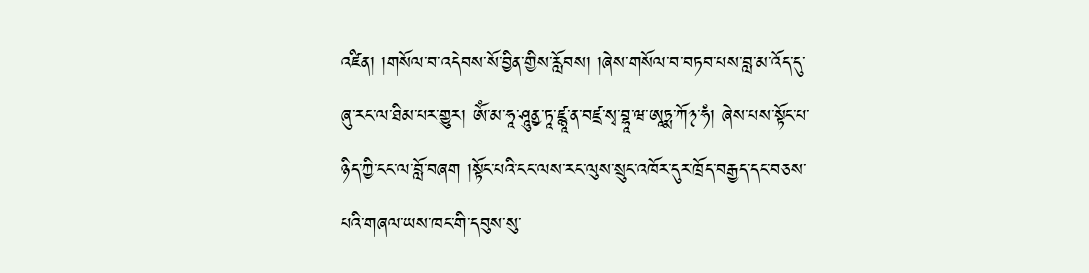འཛིན། །གསོལ་བ་འདེབས་སོ་བྱིན་གྱིས་རློབས། །ཞེས་གསོལ་བ་བཏབ་པས་བླ་མ་འོད་དུ་ཞུ་རང་ལ་ཐིམ་པར་གྱུར། ཨོཾ་མ་ཧཱ་ཤཱུནྱ་ཏཱ་ཛྙཱ་ན་བཛྲ་སྭ་བྷཱ་ཝ་ཨཱཏྨ་ཀོ྅་ཧཾ། ཞེས་པས་སྟོང་པ་ཉིད་ཀྱི་ངང་ལ་བློ་བཞག །སྟོང་པའི་ངང་ལས་རང་ལུས་སྲུང་འཁོར་དུར་ཁྲོད་བརྒྱད་དང་བཅས་པའི་གཞལ་ཡས་ཁང་གི་དབུས་སུ་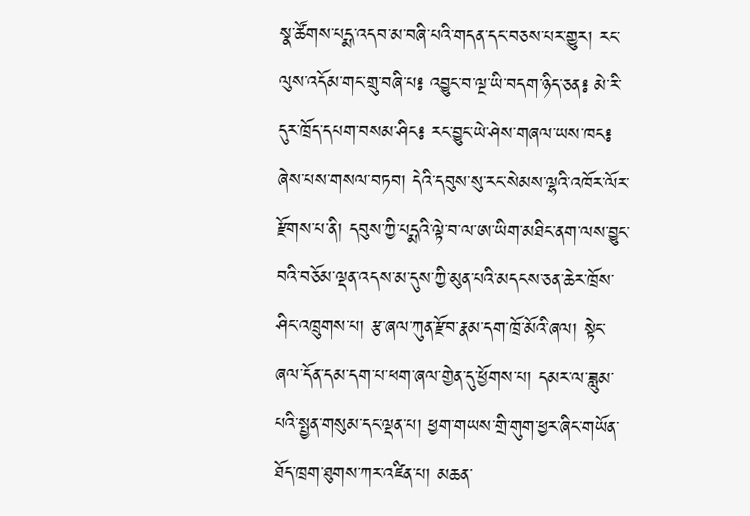སྣ་ཚོགས་པདྨ་འདབ་མ་བཞི་པའི་གདན་དང་བཅས་པར་གྱུར། རང་ལུས་འདོམ་གང་གྲུ་བཞི་པ༔ འབྱུང་བ་ལྔ་ཡི་བདག་ཉིད་ཅན༔ མེ་རི་དུར་ཁྲོད་དཔག་བསམ་ཤིང༔ རང་བྱུང་ཡེ་ཤེས་གཞལ་ཡས་ཁང༔ ཞེས་པས་གསལ་བཏབ། དེའི་དབུས་སུ་རང་སེམས་ལྷའི་འཁོར་ལོར་རྫོགས་པ་ནི། དབུས་ཀྱི་པདྨའི་ལྟེ་བ་ལ་ཨ་ཡིག་མཐིང་ནག་ལས་བྱུང་བའི་བཅོམ་ལྡན་འདས་མ་དུས་ཀྱི་མུན་པའི་མདངས་ཅན་ཆེར་ཁྲོས་ཤིང་འཁྲུགས་པ། རྩ་ཞལ་ཀུན་རྫོབ་རྣམ་དག་ཁྲོ་མོའི་ཞལ། སྟེང་ཞལ་དོན་དམ་དག་པ་ཕག་ཞལ་གྱེན་དུ་ཕྱོགས་པ། དམར་ལ་ཟླུམ་པའི་སྤྱན་གསུམ་དང་ལྡན་པ། ཕྱག་གཡས་གྲི་གུག་ཕྱར་ཞིང་གཡོན་ཐོད་ཁྲག་ཐུགས་ཀར་འཛིན་པ། མཆན་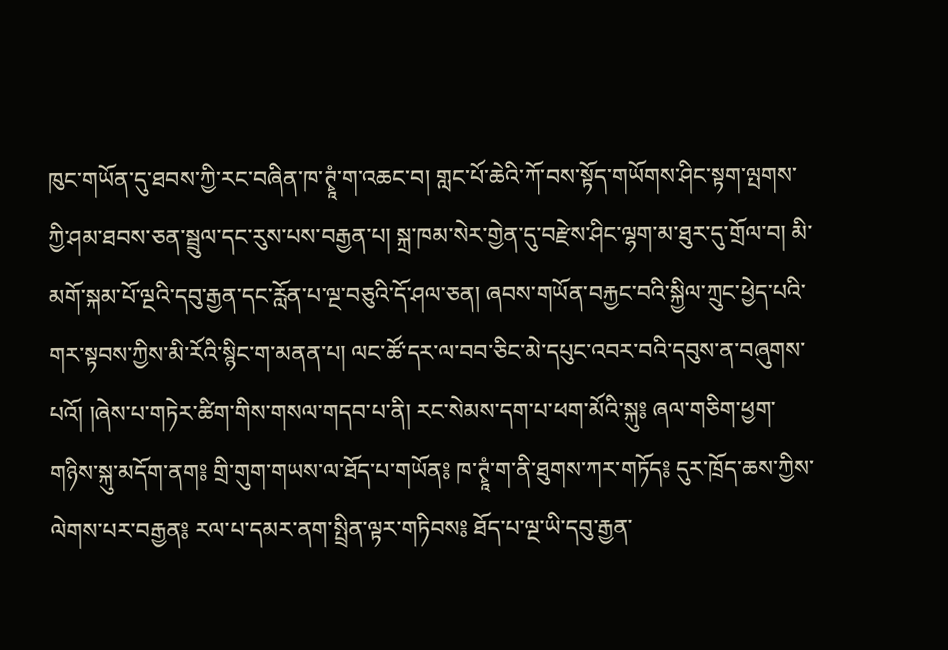ཁུང་གཡོན་དུ་ཐབས་ཀྱི་རང་བཞིན་ཁ་ཊྭཱཾ་ག་འཆང་བ། གླང་པོ་ཆེའི་ཀོ་བས་སྟོད་གཡོགས་ཤིང་སྟག་ལྤགས་ཀྱི་ཤམ་ཐབས་ཅན་སྦྲུལ་དང་རུས་པས་བརྒྱན་པ། སྐྲ་ཁམ་སེར་གྱེན་དུ་བརྫེས་ཤིང་ལྷག་མ་ཐུར་དུ་གྲོལ་བ། མི་མགོ་སྐམ་པོ་ལྔའི་དབུ་རྒྱན་དང་རློན་པ་ལྔ་བཅུའི་དོ་ཤལ་ཅན། ཞབས་གཡོན་བརྐྱང་བའི་སྐྱིལ་ཀྲུང་ཕྱེད་པའི་གར་སྟབས་ཀྱིས་མི་རོའི་སྙིང་ག་མནན་པ། ལང་ཚོ་དར་ལ་བབ་ཅིང་མེ་དཔུང་འབར་བའི་དབུས་ན་བཞུགས་པའོ། །ཞེས་པ་གཏེར་ཚིག་གིས་གསལ་གདབ་པ་ནི། རང་སེམས་དག་པ་ཕག་མོའི་སྐུ༔ ཞལ་གཅིག་ཕྱག་གཉིས་སྐུ་མདོག་ནག༔ གྲི་གུག་གཡས་ལ་ཐོད་པ་གཡོན༔ ཁ་ཊྭཱཾ་ག་ནི་ཐུགས་ཀར་གཏོད༔ དུར་ཁྲོད་ཆས་ཀྱིས་ལེགས་པར་བརྒྱན༔ རལ་པ་དམར་ནག་སྤྲིན་ལྟར་གཏིབས༔ ཐོད་པ་ལྔ་ཡི་དབུ་རྒྱན་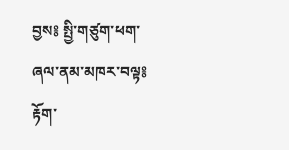བྱས༔ སྤྱི་གཙུག་ཕག་ཞལ་ནམ་མཁར་བལྟ༔ རྟོག་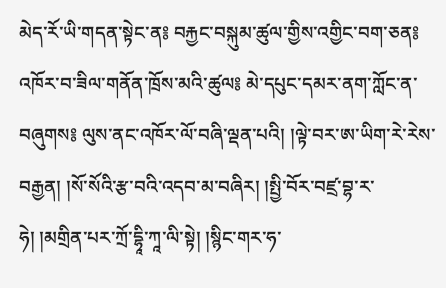མེད་རོ་ཡི་གདན་སྟེང་ན༔ བརྐྱང་བསྐུམ་ཚུལ་གྱིས་འགྱིང་བག་ཅན༔ འཁོར་བ་ཟིལ་གནོན་ཁྲོས་མའི་ཚུལ༔ མེ་དཔུང་དམར་ནག་ཀློང་ན་བཞུགས༔ ལུས་ནང་འཁོར་ལོ་བཞི་ལྡན་པའི། །ལྟེ་བར་ཨ་ཡིག་རེ་རེས་བརྒྱན། །སོ་སོའི་རྩ་བའི་འདབ་མ་བཞིར། །སྤྱི་བོར་བཛྲ་བྷ་ར་ཧེ། །མགྲིན་པར་ཀྲོ་དྷཱི་ཀཱ་ལི་སྟེ། །སྙིང་གར་ཧ་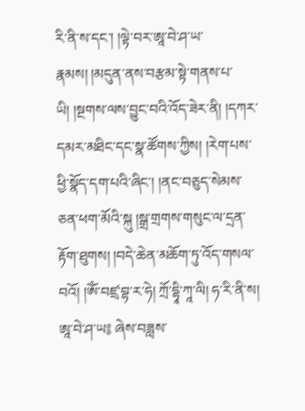རི་ནི་ས་དང་། །ལྟེ་བར་ཨཱ་བེ་ཤ་ཡ་རྣམས། །མདུན་ནས་བརྩམ་སྟེ་གནས་པ་ཡི། །སྔགས་ལས་བྱུང་བའི་འོད་ཟེར་ནི། །དཀར་དམར་མཐིང་དང་སྣ་ཚོགས་ཀྱིས། །རེག་པས་ཕྱི་སྣོད་དག་པའི་ཞིང་། །ནང་བཅུད་སེམས་ཅན་ཕག་མོའི་སྐུ །སྒྲ་གྲགས་གསུང་ལ་དྲན་རྟོག་ཐུགས། །བདེ་ཆེན་མཆོག་ཏུ་འོད་གསལ་བའོ། །ཨོཾ་བཛྲ་བྷ་ར་ཧེ། ཀྲོ་དྷཱི་ཀཱ་ལི། ཧ་རི་ནི་ས། ཨཱ་བེ་ཤ་ཡ༔ ཞེས་བཟླས་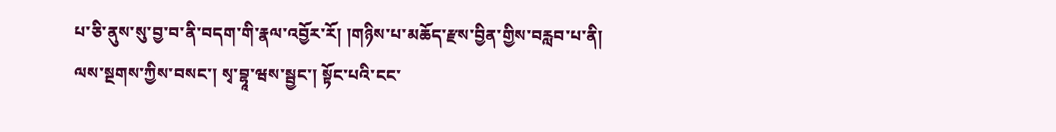པ་ཅི་ནུས་སུ་བྱ་བ་ནི་བདག་གི་རྣལ་འབྱོར་རོ། །གཉིས་པ་མཆོད་རྫས་བྱིན་གྱིས་བརླབ་པ་ནི། ལས་སྔགས་ཀྱིས་བསང་། སྭ་བྷཱ་ཝས་སྦྱང་། སྟོང་པའི་ངང་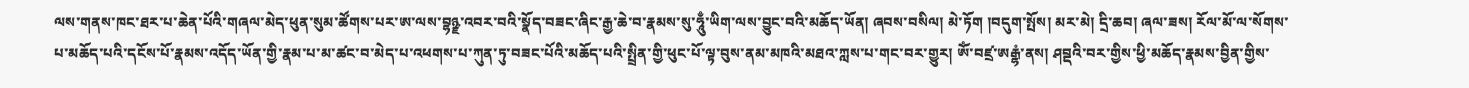ལས་གནས་ཁང་ཐར་པ་ཆེན་པོའི་གཞལ་མེད་ཕུན་སུམ་ཚོགས་པར་ཨ་ལས་བྷཉྫ་འབར་བའི་སྣོད་བཟང་ཞིང་རྒྱ་ཆེ་བ་རྣམས་སུ་ཧཱུྃ་ཡིག་ལས་བྱུང་བའི་མཆོད་ཡོན། ཞབས་བསིལ། མེ་ཏོག །བདུག་སྤོས། མར་མེ། དྲི་ཆབ། ཞལ་ཟས། རོལ་མོ་ལ་སོགས་པ་མཆོད་པའི་དངོས་པོ་རྣམས་འདོད་ཡོན་གྱི་རྣམ་པ་མ་ཚང་བ་མེད་པ་འཕགས་པ་ཀུན་ཏུ་བཟང་པོའི་མཆོད་པའི་སྤྲིན་གྱི་ཕུང་པོ་ལྟ་བུས་ནམ་མཁའི་མཐའ་ཀླས་པ་གང་བར་གྱུར། ཨོཾ་བཛྲ་ཨརྒྷཾ་ནས། ཤབྡའི་བར་གྱིས་ཕྱི་མཆོད་རྣམས་བྱིན་གྱིས་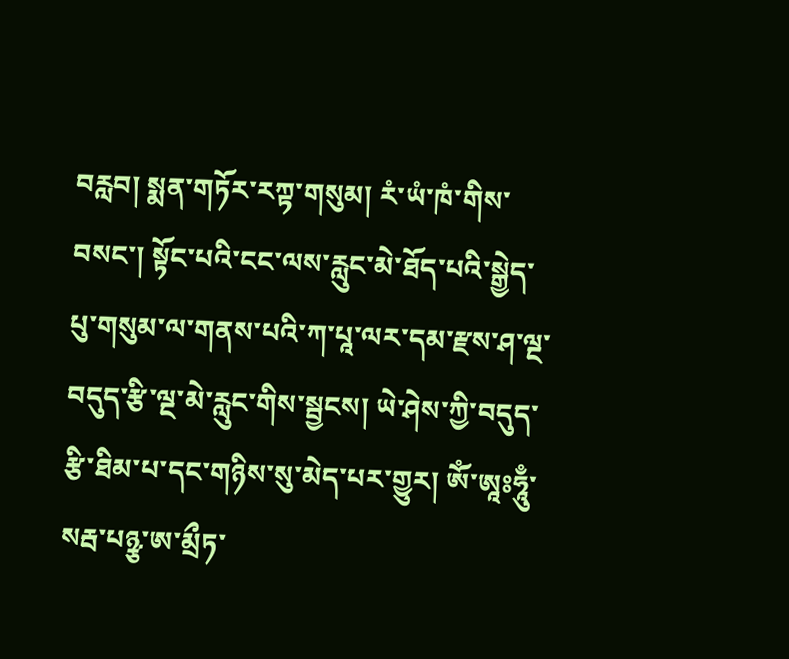བརླབ། སྨན་གཏོར་རཀྟ་གསུམ། རཾ་ཡཾ་ཁཾ་གིས་བསང་། སྟོང་པའི་ངང་ལས་རླུང་མེ་ཐོད་པའི་སྒྱེད་པུ་གསུམ་ལ་གནས་པའི་ཀ་པཱ་ལར་དམ་རྫས་ཤ་ལྔ་བདུད་རྩི་ལྔ་མེ་རླུང་གིས་སྦྱངས། ཡེ་ཤེས་ཀྱི་བདུད་རྩི་ཐིམ་པ་དང་གཉིས་སུ་མེད་པར་གྱུར། ཨོཾ་ཨཱཿཧཱུྃ་སརྦ་པཉྩ་ཨ་མྲྀཏ་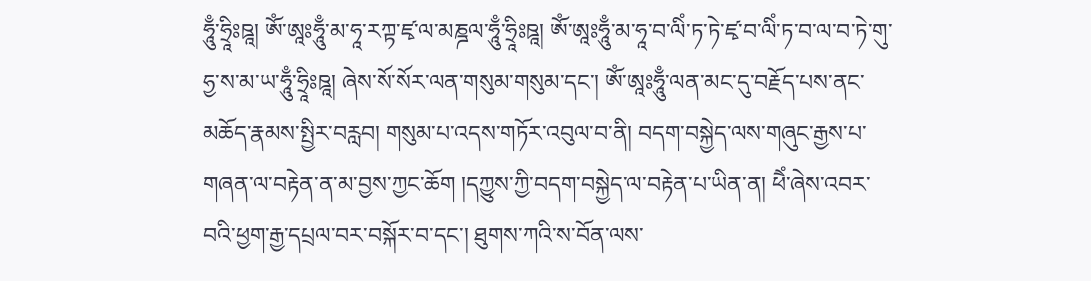ཧཱུྃ་ཧྲཱིཿཋཱ། ཨོཾ་ཨཱཿཧཱུྃ་མ་ཧཱ་རཀྟ་ཛྭ་ལ་མཎྜལ་ཧཱུྃ་ཧྲཱིཿཋཱ། ཨོཾ་ཨཱཿཧཱུྃ་མ་ཧཱ་བ་ལིཾ་ཏ་ཏེ་ཛྭ་བ་ལིཾ་ཏ་བ་ལ་བ་ཏེ་གུ་ཧྱ་ས་མ་ཡ་ཧཱུྃ་ཧྲཱིཿཋཱ། ཞེས་སོ་སོར་ལན་གསུམ་གསུམ་དང་། ཨོཾ་ཨཱཿཧཱུྃ་ལན་མང་དུ་བརྗོད་པས་ནང་མཆོད་རྣམས་སྤྱིར་བརླབ། གསུམ་པ་འདས་གཏོར་འབུལ་བ་ནི། བདག་བསྐྱེད་ལས་གཞུང་རྒྱས་པ་གཞན་ལ་བརྟེན་ན་མ་བྱས་ཀྱང་ཆོག །དཀྱུས་ཀྱི་བདག་བསྐྱེད་ལ་བརྟེན་པ་ཡིན་ན། ཕཻཾ་ཞེས་འབར་བའི་ཕྱག་རྒྱ་དཔྲལ་བར་བསྐོར་བ་དང་། ཐུགས་ཀའི་ས་བོན་ལས་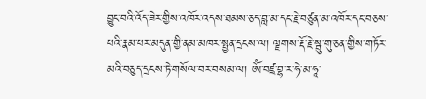བྱུང་བའི་འོད་ཟེར་གྱིས་འཁོར་འདས་ཐམས་ཅད་བླ་མ་དང་རྗེ་བཙུན་མ་འཁོར་དང་བཅས་པའི་རྣམ་པར་མདུན་གྱི་ནམ་མཁར་སྤྱན་དྲངས་ལ། ལྗགས་རྡོ་རྗེ་སྦུ་གུ་ཅན་གྱིས་གཏོར་མའི་བཅུད་དྲངས་ཏེ་གསོལ་བར་བསམ་ལ། ཨོཾ་བཛྲ་བྷ་ར་ཧེ་མ་ཧཱ་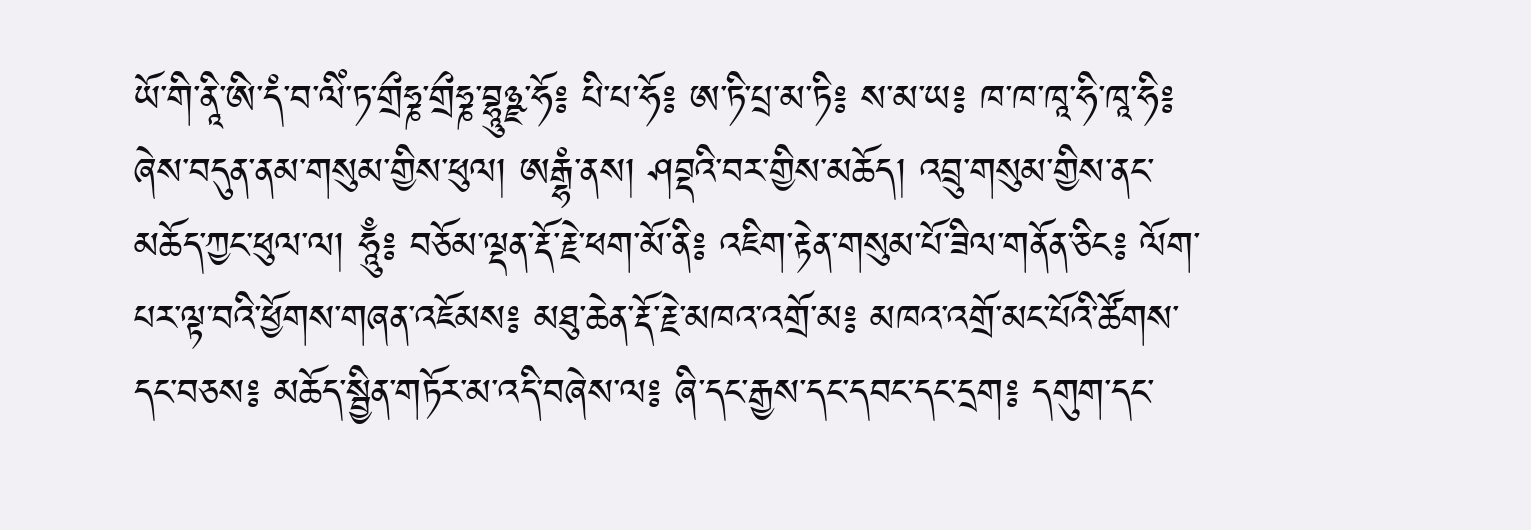ཡོ་གི་ནཱི་ཨི་དཾ་བ་ལིཾ་ཏ་གྲྀཧྞ་གྲྀཧྞ་བྷཱུཉྫ་ཧོ༔ པི་པ་ཧོ༔ ཨ་ཏི་པྲ་མ་ཏི༔ ས་མ་ཡ༔ ཁ་ཁ་ཁཱ་ཧི་ཁཱ་ཧི༔ ཞེས་བདུན་ནམ་གསུམ་གྱིས་ཕུལ། ཨརྒྷཾ་ནས། ཤབྡའི་བར་གྱིས་མཆོད། འབྲུ་གསུམ་གྱིས་ནང་མཆོད་ཀྱང་ཕུལ་ལ། ཧཱུྃ༔ བཅོམ་ལྡན་རྡོ་རྗེ་ཕག་མོ་ནི༔ འཇིག་རྟེན་གསུམ་པོ་ཟིལ་གནོན་ཅིང༔ ལོག་པར་ལྟ་བའི་ཕྱོགས་གཞན་འཇོམས༔ མཐུ་ཆེན་རྡོ་རྗེ་མཁའ་འགྲོ་མ༔ མཁའ་འགྲོ་མང་པོའི་ཚོགས་དང་བཅས༔ མཆོད་སྦྱིན་གཏོར་མ་འདི་བཞེས་ལ༔ ཞི་དང་རྒྱས་དང་དབང་དང་དྲག༔ དགུག་དང་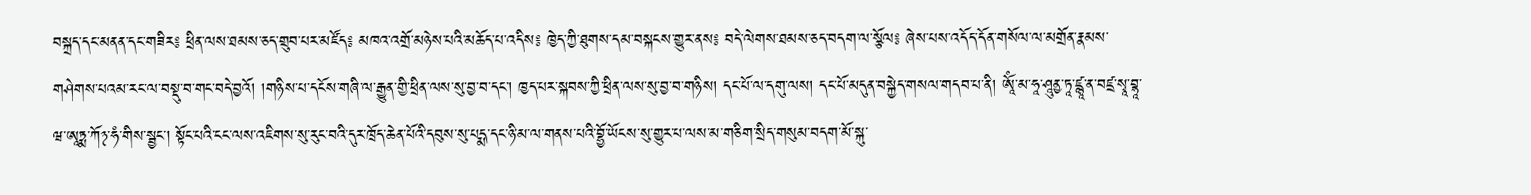བསྐྲད་དང་མནན་དང་གཟིར༔ ཕྲིན་ལས་ཐམས་ཅད་གྲུབ་པར་མཛོད༔ མཁའ་འགྲོ་མཉེས་པའི་མཆོད་པ་འདིས༔ ཁྱེད་ཀྱི་ཐུགས་དམ་བསྐངས་གྱུར་ནས༔ བདེ་ལེགས་ཐམས་ཅད་བདག་ལ་སྩོལ༔ ཞེས་པས་འདོད་དོན་གསོལ་ལ་མགྲོན་རྣམས་གཤེགས་པའམ་རང་ལ་བསྡུ་བ་གང་བདེ་བྱའོ། །གཉིས་པ་དངོས་གཞི་ལ་རྒྱུན་གྱི་ཕྲིན་ལས་སུ་བྱ་བ་དང་། ཁྱད་པར་སྐབས་ཀྱི་ཕྲིན་ལས་སུ་བྱ་བ་གཉིས། དང་པོ་ལ་དགུ་ལས། དང་པོ་མདུན་བསྐྱེད་གསལ་གདབ་པ་ནི། ཨཱོཾ་མ་ཧཱ་ཤཱུནྱ་ཏཱ་ཛྙཱ་ན་བཛྲ་སྭཱ་བྷཱ་ཝ་ཨཱཏྨ་ཀོ྅་ཧཾ་གིས་སྦྱང་། སྟོང་པའི་ངང་ལས་འཇིགས་སུ་རུང་བའི་དུར་ཁྲོད་ཆེན་པོའི་དབུས་སུ་པདྨ་དང་ཉི་མ་ལ་གནས་པའི་བྷྱོ་ཡོངས་སུ་གྱུར་པ་ལས་མ་གཅིག་སྲིད་གསུམ་བདག་མོ་སྐུ་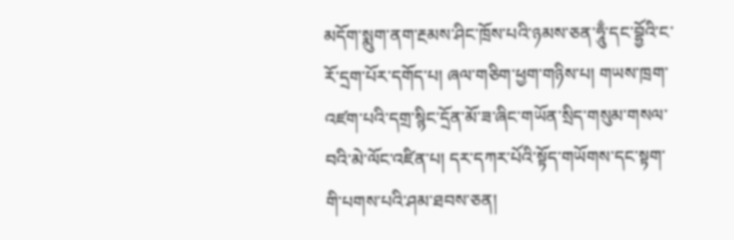མདོག་སྨུག་ནག་རྔམས་ཤིང་ཁྲོས་པའི་ཉམས་ཅན་ཧཱུྃ་དང་བྷྱོའི་ང་རོ་དྲག་པོར་དགོད་པ། ཞལ་གཅིག་ཕྱག་གཉིས་པ། གཡས་ཁྲག་འཛག་པའི་དགྲ་སྙིང་དྲོན་མོ་ཟ་ཞིང་གཡོན་སྲིད་གསུམ་གསལ་བའི་མེ་ལོང་འཛིན་པ། དར་དཀར་པོའི་སྟོད་གཡོགས་དང་སྟག་གི་པགས་པའི་ཤམ་ཐབས་ཅན།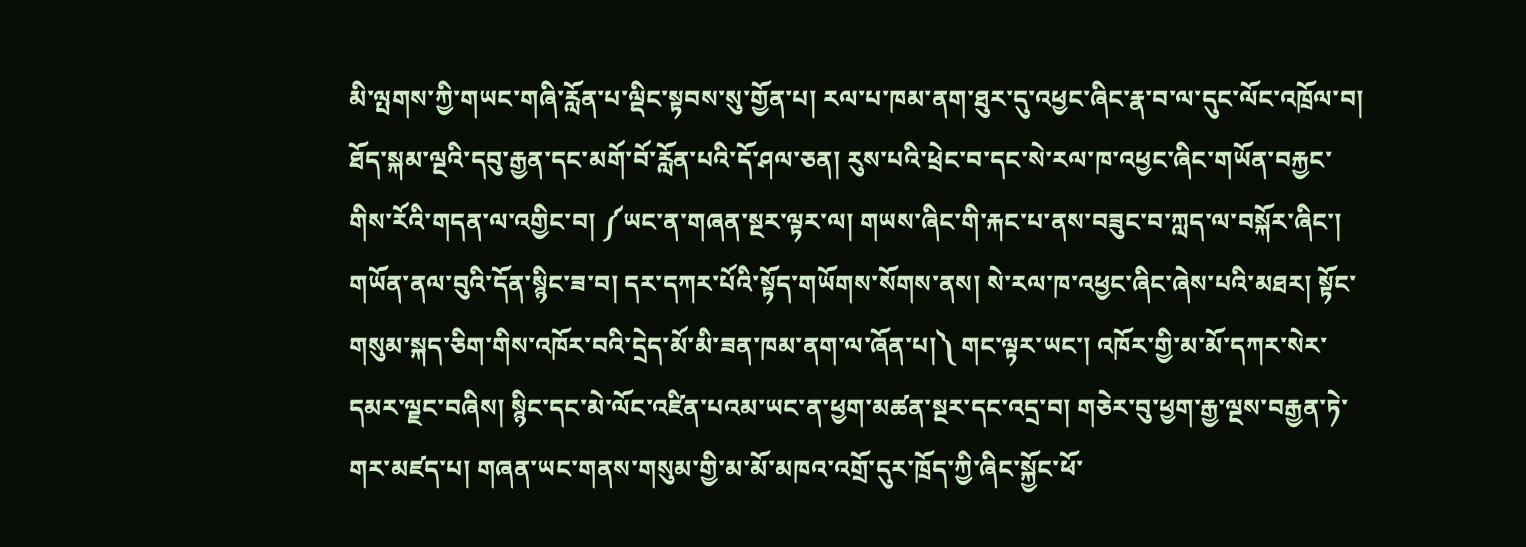མི་ལྤགས་ཀྱི་གཡང་གཞི་རློན་པ་ལྡིང་སྟབས་སུ་གྱོན་པ། རལ་པ་ཁམ་ནག་ཐུར་དུ་འཕྱང་ཞིང་རྣ་བ་ལ་དུང་ལོང་འཁྲོལ་བ། ཐོད་སྐམ་ལྔའི་དབུ་རྒྱན་དང་མགོ་བོ་རློན་པའི་དོ་ཤལ་ཅན། རུས་པའི་ཕྲེང་བ་དང་སེ་རལ་ཁ་འཕྱང་ཞིང་གཡོན་བརྐྱང་གིས་རོའི་གདན་ལ་འགྱིང་བ། ༼ཡང་ན་གཞན་སྔར་ལྟར་ལ། གཡས་ཞིང་གི་རྐང་པ་ནས་བཟུང་བ་ཀླད་ལ་བསྐོར་ཞིང་། གཡོན་ནལ་བུའི་དོན་སྙིང་ཟ་བ། དར་དཀར་པོའི་སྟོད་གཡོགས་སོགས་ནས། སེ་རལ་ཁ་འཕྱང་ཞིང་ཞེས་པའི་མཐར། སྟོང་གསུམ་སྐད་ཅིག་གིས་འཁོར་བའི་དྲེད་མོ་མི་ཟན་ཁམ་ནག་ལ་ཞོན་པ།༽ གང་ལྟར་ཡང་། འཁོར་གྱི་མ་མོ་དཀར་སེར་དམར་ལྗང་བཞིས། སྙིང་དང་མེ་ལོང་འཛིན་པའམ་ཡང་ན་ཕྱག་མཚན་སྔར་དང་འདྲ་བ། གཅེར་བུ་ཕྱག་རྒྱ་ལྔས་བརྒྱན་ཏེ་གར་མཛད་པ། གཞན་ཡང་གནས་གསུམ་གྱི་མ་མོ་མཁའ་འགྲོ་དུར་ཁྲོད་ཀྱི་ཞིང་སྐྱོང་ཕོ་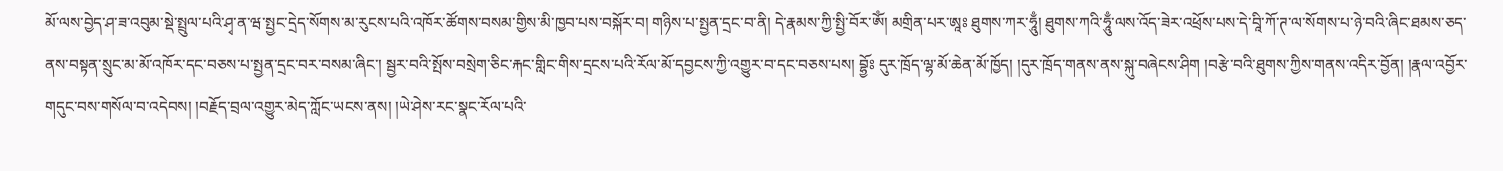མོ་ལས་བྱེད་ཤ་ཟ་འབུམ་སྡེ་སྤྲུལ་པའི་ཤྭ་ན་ཝ་སྤྱང་དྲེད་སོགས་མ་རུངས་པའི་འཁོར་ཚོགས་བསམ་གྱིས་མི་ཁྱབ་པས་བསྐོར་བ། གཉིས་པ་སྤྱན་དྲང་བ་ནི། དེ་རྣམས་ཀྱི་སྤྱི་བོར་ཨོཾ། མགྲིན་པར་ཨཱཿ ཐུགས་ཀར་ཧཱུྃ། ཐུགས་ཀའི་ཧཱུྃ་ལས་འོད་ཟེར་འཕྲོས་པས་དེ་བཱི་ཀོ་ཊ་ལ་སོགས་པ་ཉེ་བའི་ཞིང་ཐམས་ཅད་ནས་བསྟན་སྲུང་མ་མོ་འཁོར་དང་བཅས་པ་སྤྱན་དྲང་བར་བསམ་ཞིང་། སྦྱར་བའི་སྤོས་བསྲེག་ཅིང་རྐང་གླིང་གིས་དྲངས་པའི་རོལ་མོ་དབྱངས་ཀྱི་འགྱུར་བ་དང་བཅས་པས། བྷྱོཿ དུར་ཁྲོད་ལྷ་མོ་ཆེན་མོ་ཁྱོད། །དུར་ཁྲོད་གནས་ནས་སྐུ་བཞེངས་ཤིག །བརྩེ་བའི་ཐུགས་ཀྱིས་གནས་འདིར་བྱོན། །རྣལ་འབྱོར་གདུང་བས་གསོལ་བ་འདེབས། །བརྗོད་བྲལ་འགྱུར་མེད་ཀློང་ཡངས་ནས། །ཡེ་ཤེས་རང་སྣང་རོལ་པའི་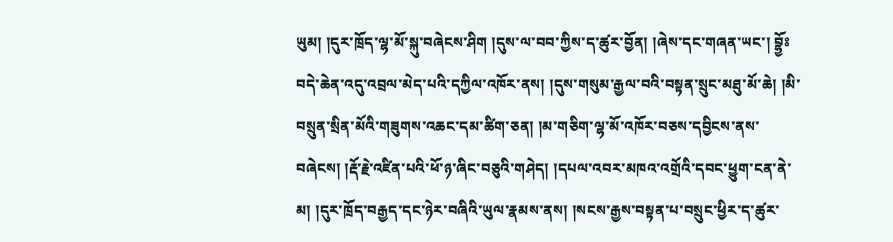ཡུམ། །དུར་ཁྲོད་ལྷ་མོ་སྐུ་བཞེངས་ཤིག །དུས་ལ་བབ་ཀྱིས་ད་ཚུར་བྱོན། །ཞེས་དང་གཞན་ཡང་། བྷྱོཿ བདེ་ཆེན་འདུ་འབྲལ་མེད་པའི་དཀྱིལ་འཁོར་ནས། །དུས་གསུམ་རྒྱལ་བའི་བསྟན་སྲུང་མཐུ་མོ་ཆེ། །མི་བསྲུན་སྲིན་མོའི་གཟུགས་འཆང་དམ་ཚིག་ཅན། །མ་གཅིག་ལྷ་མོ་འཁོར་བཅས་དབྱིངས་ནས་བཞེངས། །རྡོ་རྗེ་འཛིན་པའི་ཕོ་ཉ་ཞིང་བཅུའི་གཤེད། །དཔལ་འབར་མཁའ་འགྲོའི་དབང་ཕྱུག་ངན་ནེ་མ། །དུར་ཁྲོད་བརྒྱད་དང་ཉེར་བཞིའི་ཡུལ་རྣམས་ནས། །སངས་རྒྱས་བསྟན་པ་བསྲུང་ཕྱིར་ད་ཚུར་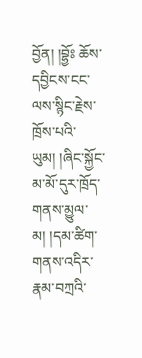བྱོན། །བྷྱོཿ ཆོས་དབྱིངས་ངང་ལས་སྙིང་རྗེས་ཁྲོས་པའི་ཡུམ། །ཞིང་སྐྱོང་མ་མོ་དུར་ཁྲོད་གནས་མྱུལ་མ། །དམ་ཚིག་གནས་འདིར་རྣམ་བཀྲའི་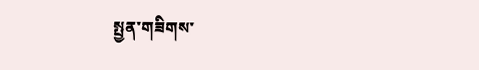སྤྱན་གཟིགས་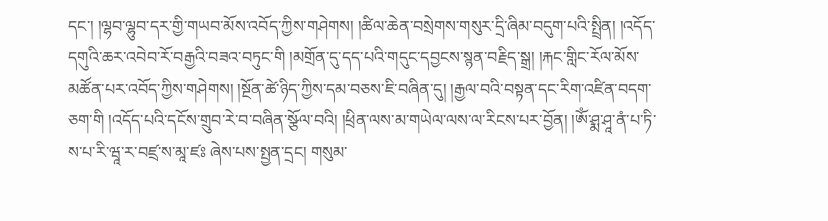དང་། །ལྷབ་ལྷུབ་དར་གྱི་གཡབ་མོས་འབོད་ཀྱིས་གཤེགས། །ཚིལ་ཆེན་བསྲེགས་གསུར་དྲི་ཞིམ་བདུག་པའི་སྤྲིན། །འདོད་དགུའི་ཆར་འབེབ་རོ་བརྒྱའི་བཟའ་བཏུང་གི །མགྲོན་དུ་དད་པའི་གདུང་དབྱངས་སྙན་བརྗིད་སྒྲ། །རྐང་གླིང་རོལ་མོས་མཚོན་པར་འབོད་ཀྱིས་གཤེགས། །སྔོན་ཚེ་ཉིད་ཀྱིས་དམ་བཅས་ཇི་བཞིན་དུ། །རྒྱལ་བའི་བསྟན་དང་རིག་འཛིན་བདག་ཅག་གི །འདོད་པའི་དངོས་གྲུབ་རེ་བ་བཞིན་སྩོལ་བའི། །ཕྲིན་ལས་མ་གཡེལ་ལས་ལ་རིངས་པར་བྱོན། །ཨོཾ་ཤྨ་ཤཱ་ནཾ་པ་ཏི་ས་པ་རི་ཝཱ་ར་བཛྲ་ས་མཱ་ཛཿ ཞེས་པས་སྤྱན་དྲང། གསུམ་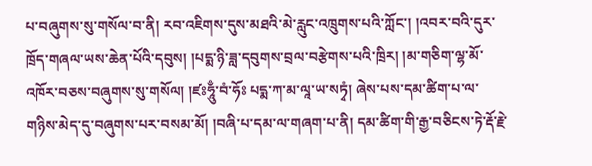པ་བཞུགས་སུ་གསོལ་བ་ནི། རབ་འཇིགས་དུས་མཐའི་མེ་རླུང་འཁྲུགས་པའི་ཀློང་། །འབར་བའི་དུར་ཁྲོད་གཞལ་ཡས་ཆེན་པོའི་དབུས། །པདྨ་ཉི་ཟླ་དབུགས་བྲལ་བརྩེགས་པའི་ཁྲིར། །མ་གཅིག་ལྷ་མོ་འཁོར་བཅས་བཞུགས་སུ་གསོལ། །ཛཿཧཱུྃ་བཾ་ཧོཿ པདྨ་ཀ་མ་ལཱ་ཡ་སཏྭཾ། ཞེས་པས་དམ་ཚིག་པ་ལ་གཉིས་མེད་དུ་བཞུགས་པར་བསམ་མོ། །བཞི་པ་དམ་ལ་གཞག་པ་ནི། དམ་ཚིག་གི་རྒྱ་བཅིངས་ཏེ་རྡོ་རྗེ་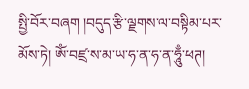སྤྱི་བོར་བཞག །བདུད་རྩི་ལྗགས་ལ་བསྟིམ་པར་མོས་ཏེ། ཨོཾ་བཛྲ་ས་མ་ཡ་ཧ་ན་ཧ་ན་ཧཱུྃ་ཕཊ།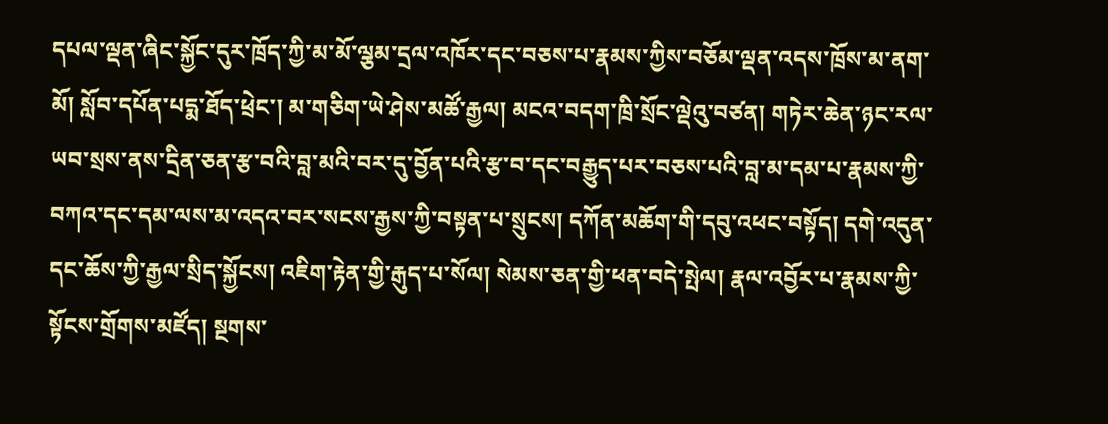དཔལ་ལྡན་ཞིང་སྐྱོང་དུར་ཁྲོད་ཀྱི་མ་མོ་ལྕམ་དྲལ་འཁོར་དང་བཅས་པ་རྣམས་ཀྱིས་བཅོམ་ལྡན་འདས་ཁྲོས་མ་ནག་མོ། སློབ་དཔོན་པདྨ་ཐོད་ཕྲེང་། མ་གཅིག་ཡེ་ཤེས་མཚོ་རྒྱལ། མངའ་བདག་ཁྲི་སྲོང་ལྡེའུ་བཙན། གཏེར་ཆེན་ཉང་རལ་ཡབ་སྲས་ནས་དྲིན་ཅན་རྩ་བའི་བླ་མའི་བར་དུ་བྱོན་པའི་རྩ་བ་དང་བརྒྱུད་པར་བཅས་པའི་བླ་མ་དམ་པ་རྣམས་ཀྱི་བཀའ་དང་དམ་ལས་མ་འདའ་བར་སངས་རྒྱས་ཀྱི་བསྟན་པ་སྲུངས། དཀོན་མཆོག་གི་དབུ་འཕང་བསྟོད། དགེ་འདུན་དང་ཆོས་ཀྱི་རྒྱལ་སྲིད་སྐྱོངས། འཇིག་རྟེན་གྱི་རྒུད་པ་སོལ། སེམས་ཅན་གྱི་ཕན་བདེ་སྤེལ། རྣལ་འབྱོར་པ་རྣམས་ཀྱི་སྟོངས་གྲོགས་མཛོད། སྔགས་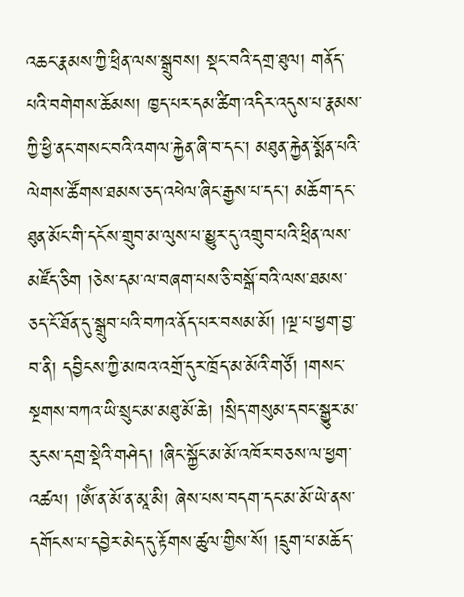འཆང་རྣམས་ཀྱི་ཕྲིན་ལས་སྒྲུབས། སྡང་བའི་དགྲ་ཐུལ། གནོད་པའི་བགེགས་ཆོམས། ཁྱད་པར་དམ་ཚིག་འདིར་འདུས་པ་རྣམས་ཀྱི་ཕྱི་ནང་གསང་བའི་འགལ་རྐྱེན་ཞི་བ་དང་། མཐུན་རྐྱེན་སྨོན་པའི་ལེགས་ཚོགས་ཐམས་ཅད་འཕེལ་ཞིང་རྒྱས་པ་དང་། མཆོག་དང་ཐུན་མོང་གི་དངོས་གྲུབ་མ་ལུས་པ་མྱུར་དུ་འགྲུབ་པའི་ཕྲིན་ལས་མཛོད་ཅིག །ཅེས་དམ་ལ་བཞག་པས་ཅི་བསྒོ་བའི་ལས་ཐམས་ཅད་ངོ་ཐོན་དུ་སྒྲུབ་པའི་བཀའ་ནོད་པར་བསམ་མོ། །ལྔ་པ་ཕྱག་བྱ་བ་ནི། དབྱིངས་ཀྱི་མཁའ་འགྲོ་དུར་ཁྲོད་མ་མོའི་གཙོ། །གསང་སྔགས་བཀའ་ཡི་སྲུང་མ་མཐུ་མོ་ཆེ། །སྲིད་གསུམ་དབང་སྒྱུར་མ་རུངས་དགྲ་སྡེའི་གཤེད། །ཞིང་སྐྱོང་མ་མོ་འཁོར་བཅས་ལ་ཕྱག་འཚལ། །ཨོཾ་ན་མོ་ན་མཱ་མི། ཞེས་པས་བདག་དང་མ་མོ་ཡེ་ནས་དགོངས་པ་དབྱེར་མེད་དུ་རྟོགས་ཚུལ་གྱིས་སོ། །དྲུག་པ་མཆོད་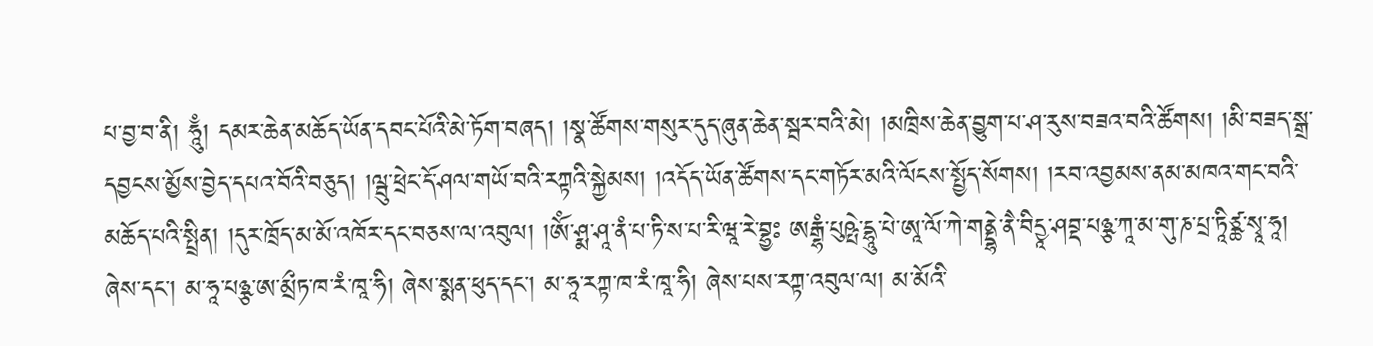པ་བྱ་བ་ནི། ཧཱུྃ། དམར་ཆེན་མཆོད་ཡོན་དབང་པོའི་མེ་ཏོག་བཞད། །སྣ་ཚོགས་གསུར་དུད་ཞུན་ཆེན་སྦར་བའི་མེ། །མཁྲིས་ཆེན་བྱུག་པ་ཤ་རུས་བཟའ་བའི་ཚོགས། །མི་བཟད་སྒྲ་དབྱངས་མྱོས་བྱེད་དཔའ་བོའི་བཅུད། །ལྦུ་ཕྲེང་དོ་ཤལ་གཡོ་བའི་རཀྟའི་སྐྱེམས། །འདོད་ཡོན་ཚོགས་དང་གཏོར་མའི་ལོངས་སྤྱོད་སོགས། །རབ་འབྱམས་ནམ་མཁའ་གང་བའི་མཆོད་པའི་སྤྲིན། །དུར་ཁྲོད་མ་མོ་འཁོར་དང་བཅས་ལ་འབུལ། །ཨོཾ་ཤྨ་ཤཱ་ནཾ་པ་ཏི་ས་པ་རི་ཝཱ་རེ་བྷྱཿ ཨརྒྷཾ་པུཥྤེ་དྷཱུ་པེ་ཨཱ་ལོ་ཀེ་གནྡྷེ་ནཻ་བིདྱཱ་ཤབྡ་པཉྩ་ཀཱ་མ་གུ་ཎ་པྲ་ཏཱིཙྪ་སྭཱ་ཧཱ། ཞེས་དང་། མ་ཧཱ་པཉྩ་ཨ་མྲྀཏ་ཁ་རཾ་ཁཱ་ཧི། ཞེས་སྨན་ཕུད་དང་། མ་ཧཱ་རཀྟ་ཁ་རཾ་ཁཱ་ཧི། ཞེས་པས་རཀྟ་འབུལ་ལ། མ་མོའི་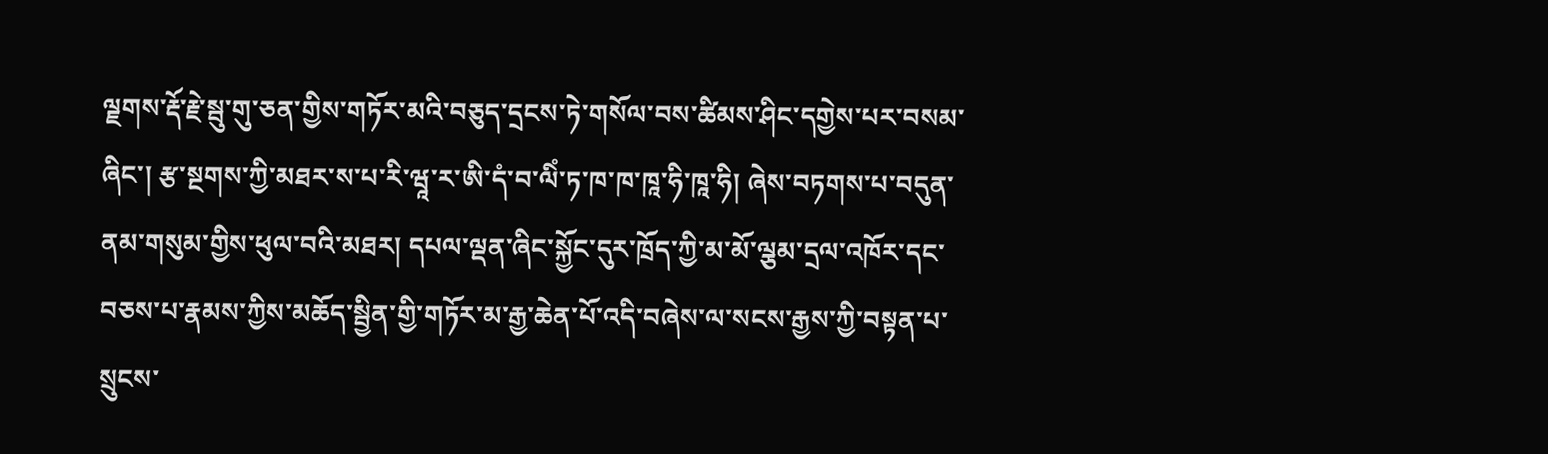ལྗགས་རྡོ་རྗེ་སྦུ་གུ་ཅན་གྱིས་གཏོར་མའི་བཅུད་དྲངས་ཏེ་གསོལ་བས་ཚིམས་ཤིང་དགྱེས་པར་བསམ་ཞིང་། རྩ་སྔགས་ཀྱི་མཐར་ས་པ་རི་ཝཱ་ར་ཨི་དཾ་བ་ལིཾ་ཏ་ཁ་ཁ་ཁཱ་ཧི་ཁཱ་ཧི། ཞེས་བཏགས་པ་བདུན་ནམ་གསུམ་གྱིས་ཕུལ་བའི་མཐར། དཔལ་ལྡན་ཞིང་སྐྱོང་དུར་ཁྲོད་ཀྱི་མ་མོ་ལྕམ་དྲལ་འཁོར་དང་བཅས་པ་རྣམས་ཀྱིས་མཆོད་སྦྱིན་གྱི་གཏོར་མ་རྒྱ་ཆེན་པོ་འདི་བཞེས་ལ་སངས་རྒྱས་ཀྱི་བསྟན་པ་སྲུངས་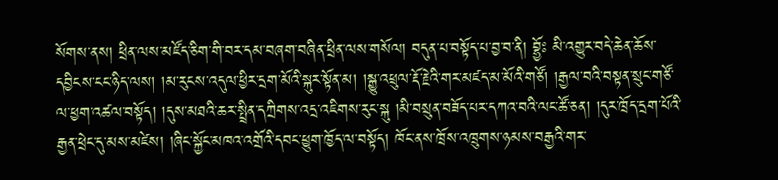སོགས་ནས། ཕྲིན་ལས་མཛོད་ཅིག་གི་བར་དམ་བཞག་བཞིན་ཕྲིན་ལས་གསོལ། བདུན་པ་བསྟོད་པ་བྱ་བ་ནི། བྷྱོཿ མི་འགྱུར་བདེ་ཆེན་ཆོས་དབྱིངས་ངང་ཉིད་ལས། །མ་རུངས་འདུལ་ཕྱིར་དྲག་མོའི་སྐུར་སྟོན་མ། །སྒྱུ་འཕྲུལ་རྡོ་རྗེའི་གར་མཛད་མ་མོའི་གཙོ། །རྒྱལ་བའི་བསྟན་སྲུང་གཙོ་ལ་ཕྱག་འཚལ་བསྟོད། །དུས་མཐའི་ཆར་སྤྲིན་དཀྲིགས་འདྲ་འཇིགས་རུང་སྐུ །མི་བསྲུན་བཟོད་པར་དཀའ་བའི་ལང་ཚོ་ཅན། །དུར་ཁྲོད་དྲག་པོའི་རྒྱན་ཕྲེང་དུ་མས་མཛེས། །ཞིང་སྐྱོང་མཁའ་འགྲོའི་དབང་ཕྱུག་ཁྱོད་ལ་བསྟོད། ཁོང་ནས་ཁྲོས་འཁྲུགས་ཉམས་བརྒྱའི་གར་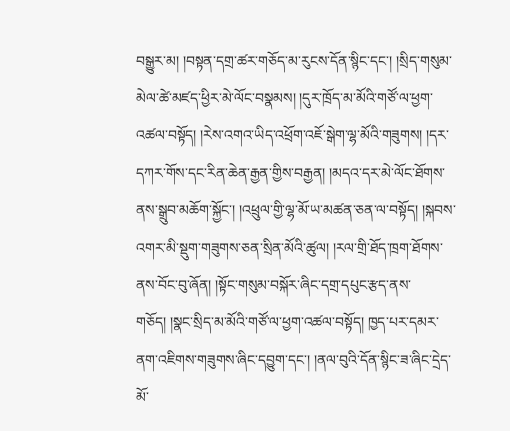བསྒྱུར་མ། །བསྟན་དགྲ་ཚར་གཅོད་མ་རུངས་དོན་སྙིང་དང་། །སྲིད་གསུམ་མེལ་ཚེ་མཛད་ཕྱིར་མེ་ལོང་བསྣམས། །དུར་ཁྲོད་མ་མོའི་གཙོ་ལ་ཕྱག་འཚལ་བསྟོད། །རེས་འགའ་ཡིད་འཕྲོག་འཇོ་སྒེག་ལྷ་མོའི་གཟུགས། །དར་དཀར་གོས་དང་རིན་ཆེན་རྒྱན་གྱིས་བརྒྱན། །མདའ་དར་མེ་ལོང་ཐོགས་ནས་སྒྲུབ་མཆོག་སྐྱོང་། །འཕྲུལ་གྱི་ལྷ་མོ་ཡ་མཚན་ཅན་ལ་བསྟོད། །སྐབས་འགར་མི་སྡུག་གཟུགས་ཅན་སྲིན་མོའི་ཚུལ། །རལ་གྲི་ཐོད་ཁྲག་ཐོགས་ནས་བོང་བུ་ཞོན། །སྟོང་གསུམ་བསྐོར་ཞིང་དགྲ་དཔུང་རྩད་ནས་གཅོད། །སྣང་སྲིད་མ་མོའི་གཙོ་ལ་ཕྱག་འཚལ་བསྟོད། ཁྱད་པར་དམར་ནག་འཇིགས་གཟུགས་ཞིང་དབྱུག་དང་། །ནལ་བུའི་དོན་སྙིང་ཟ་ཞིང་དྲེད་མོ་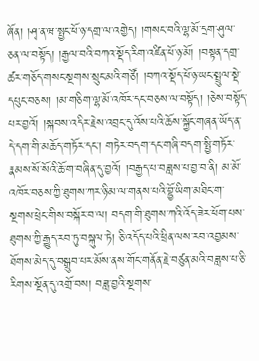ཞོན། །ཤྭ་ན་ཝ་སྤྱང་ཕོ་ཉ་དགྲ་ལ་འགྱེད། །གསང་བའི་ལྷ་མོ་དྲག་ཤུལ་ཅན་ལ་བསྟོད། །རྒྱལ་བའི་བཀའ་སྡོད་རིག་འཛིན་ཕོ་ཉ་མོ། །བསྟན་དགྲ་ཚར་གཅོད་གསང་སྔགས་སྲུང་མའི་གཙོ། །བཀའ་སྡོད་ཕོ་ཉ་ཡང་སྤྲུལ་སྡེ་དཔུང་བཅས། །མ་གཅིག་ལྷ་མོ་འཁོར་དང་བཅས་ལ་བསྟོད། །ཅེས་བསྟོད་པར་བྱའོ། །སྐབས་འདིར་རྗེས་འབྲང་དུ་འོས་པའི་ཆོས་སྐྱོང་གཞན་ཡོད་ན་དེ་དག་གི་མཆོད་གཏོར་དང་། གཏེར་བདག་དང་གཞི་བདག་སྤྱི་གཏོར་རྣམས་སོ་སོའི་ཆོ་ག་བཞིན་དུ་བྱའོ། །བརྒྱད་པ་བཟླས་པ་བྱ་བ་ནི། མ་མོ་འཁོར་བཅས་ཀྱི་ཐུགས་ཀར་ཉི་མ་ལ་གནས་པའི་བྷྱོ་ཡིག་མཐིང་ག་སྔགས་ཕྲེང་གིས་བསྐོར་བ་ལ། བདག་གི་ཐུགས་ཀའི་འོད་ཟེར་ཕོག་པས་ཐུགས་ཀྱི་རྒྱུད་རབ་ཏུ་བསྐུལ་ཏེ། ཅི་འདོད་པའི་ཕྲིན་ལས་རབ་འབྱམས་ཐོགས་མེད་དུ་བསྒྲུབ་པར་མོས་ནས་གོང་གནོན་རྗེ་བཙུན་མའི་བཟླས་པ་ཅི་རིགས་སྔོན་དུ་འགྲོ་བས། བཟླ་བྱའི་སྔགས་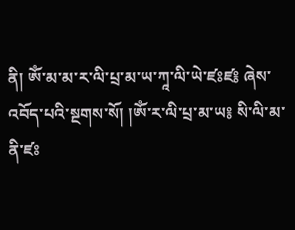ནི། ཨོཾ་མ་མ་ར་ལི་པྲ་མ་ཡ་ཀཱ་ལི་ཡེ་ཛཿཛ༔ ཞེས་འབོད་པའི་སྔགས་སོ། །ཨོཾ་ར་ལི་པྲ་མ་ཡ༔ སི་ལི་མ་ནི་ཛཿ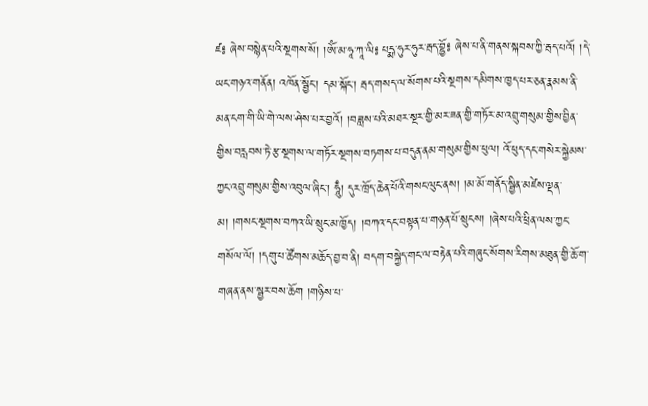ཛ༔ ཞེས་བསྙེན་པའི་སྔགས་སོ། །ཨོཾ་མ་ཧཱ་ཀཱ་ལི༔ པདྨ་ཧུར་ཧུར་རྦད་བྷྱོ༔ ཞེས་པ་ནི་གནས་སྐབས་ཀྱི་རྦད་པའོ། །དེ་ཡང་གཉའ་གནོན། འཁོན་སྦྱོང་། དམ་སྐོང་། རྦད་གསད་ལ་སོགས་པའི་སྔགས་དམིགས་ཁྱད་པར་ཅན་རྣམས་ནི་མན་ངག་གི་ཡི་གེ་ལས་ཤེས་པར་བྱའོ། །བཟླས་པའི་མཐར་སྔར་གྱི་མར་ཟན་གྱི་གཏོར་མ་འབྲུ་གསུམ་གྱིས་བྱིན་གྱིས་བརླབས་ཏེ་རྩ་སྔགས་ལ་གཏོར་སྔགས་བཏགས་པ་བདུན་ནམ་གསུམ་གྱིས་ཕུལ། འོ་ཕུད་དང་གསེར་སྐྱེམས་ཀྱང་འབྲུ་གསུམ་གྱིས་འབུལ་ཞིང་། ཧཱུྃ། དུར་ཁྲོད་ཆེན་པོའི་གསང་ལུང་ནས། །མ་མོ་གནོད་སྦྱིན་མཛེས་ལྡན་མ། །གསང་སྔགས་བཀའ་ཡི་སྲུང་མ་ཁྱོད། །བཀའ་དང་བསྟན་པ་གཉན་པོ་སྲུངས། །ཞེས་པའི་ཕྲིན་ལས་ཀྱང་གསོལ་ལོ། །དགུ་པ་ཚོགས་མཆོད་བྱ་བ་ནི། བདག་བསྐྱེད་གང་ལ་བརྟེན་པའི་གཞུང་སོགས་རིགས་མཐུན་གྱི་ཆོ་ག་གཞན་ནས་སྦྱར་བས་ཆོག །གཉིས་པ་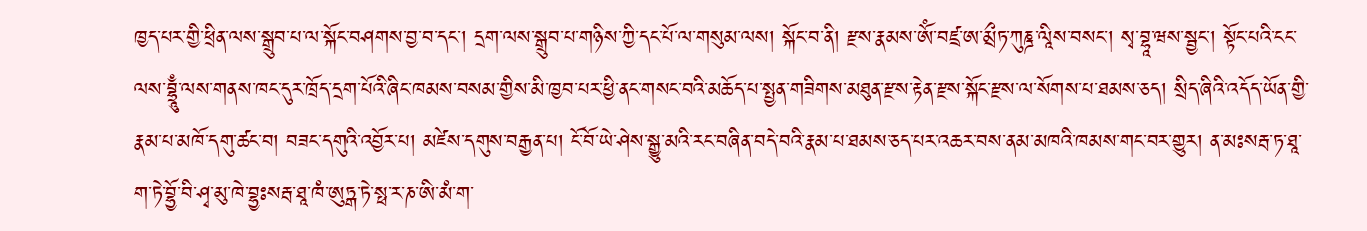ཁྱད་པར་གྱི་ཕྲིན་ལས་སྒྲུབ་པ་ལ་སྐོང་བཤགས་བྱ་བ་དང་། དྲག་ལས་སྒྲུབ་པ་གཉིས་ཀྱི་དང་པོ་ལ་གསུམ་ལས། སྐོང་བ་ནི། རྫས་རྣམས་ཨོཾ་བཛྲ་ཨ་མྲྀཏ་ཀུཎྜ་ལཱིས་བསང་། སྭ་བྷཱ་ཝས་སྦྱང་། སྟོང་པའི་ངང་ལས་བྷྲཱུྃ་ལས་གནས་ཁང་དུར་ཁྲོད་དྲག་པོའི་ཞིང་ཁམས་བསམ་གྱིས་མི་ཁྱབ་པར་ཕྱི་ནང་གསང་བའི་མཆོད་པ་སྤྱན་གཟིགས་མཐུན་རྫས་རྟེན་རྫས་སྐོང་རྫས་ལ་སོགས་པ་ཐམས་ཅད། སྲིད་ཞིའི་འདོད་ཡོན་གྱི་རྣམ་པ་མཁོ་དགུ་ཚང་བ། བཟང་དགུའི་འབྱོར་པ། མཛེས་དགུས་བརྒྱན་པ། ངོ་བོ་ཡེ་ཤེས་སྒྱུ་མའི་རང་བཞིན་བདེ་བའི་རྣམ་པ་ཐམས་ཅད་པར་འཆར་བས་ནམ་མཁའི་ཁམས་གང་བར་གྱུར། ན་མཿསརྦ་ཏ་ཐཱ་ག་ཏེ་བྷྱོ་བི་ཤྭ་མུ་ཁེ་བྷྱཿསརྦ་ཐཱ་ཁཾ་ཨུཏྒ་ཏེ་སྥ་ར་ཎ་ཨི་མཾ་ག་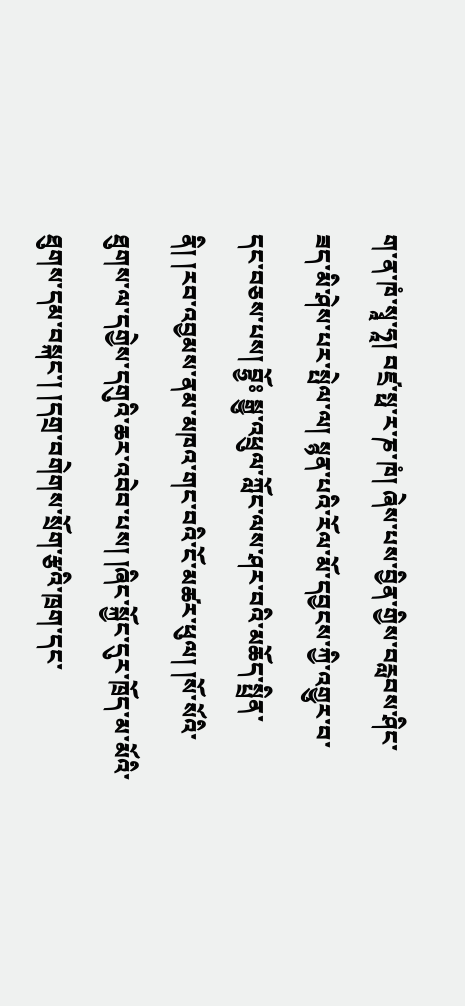ག་ན་ཁཾ་སྭཱ་ཧཱ། བཛྲ་སྥ་ར་ཎ་ཁཾ། ཞེས་པས་བྱིན་གྱིས་བརླབས་ཤིང་ཟད་མི་ཤེས་པར་སྤེལ་ལ། སྙན་པའི་རོལ་མོ་དབྱངས་ཀྱི་འགྱུར་བ་དང་བཅས་པས། བྷྱོཿ སྒྱུ་འཕྲུལ་ཀློང་ལས་ཤར་བའི་མཆོད་སྤྲིན་ནི། །རབ་འབྱམས་ནམ་མཁའ་གང་བའི་ངོ་མཚར་ཕུལ། །སོ་སོའི་ཐུགས་ལ་དགྱེས་དགུའི་ཆར་འབེབ་པས། །ཞིང་སྐྱོང་དུར་ཁྲོད་མ་མོའི་ཐུགས་དམ་བསྐང་། །དགྲ་བགེགས་སྲོག་རྩའི་ཁྲག་དང་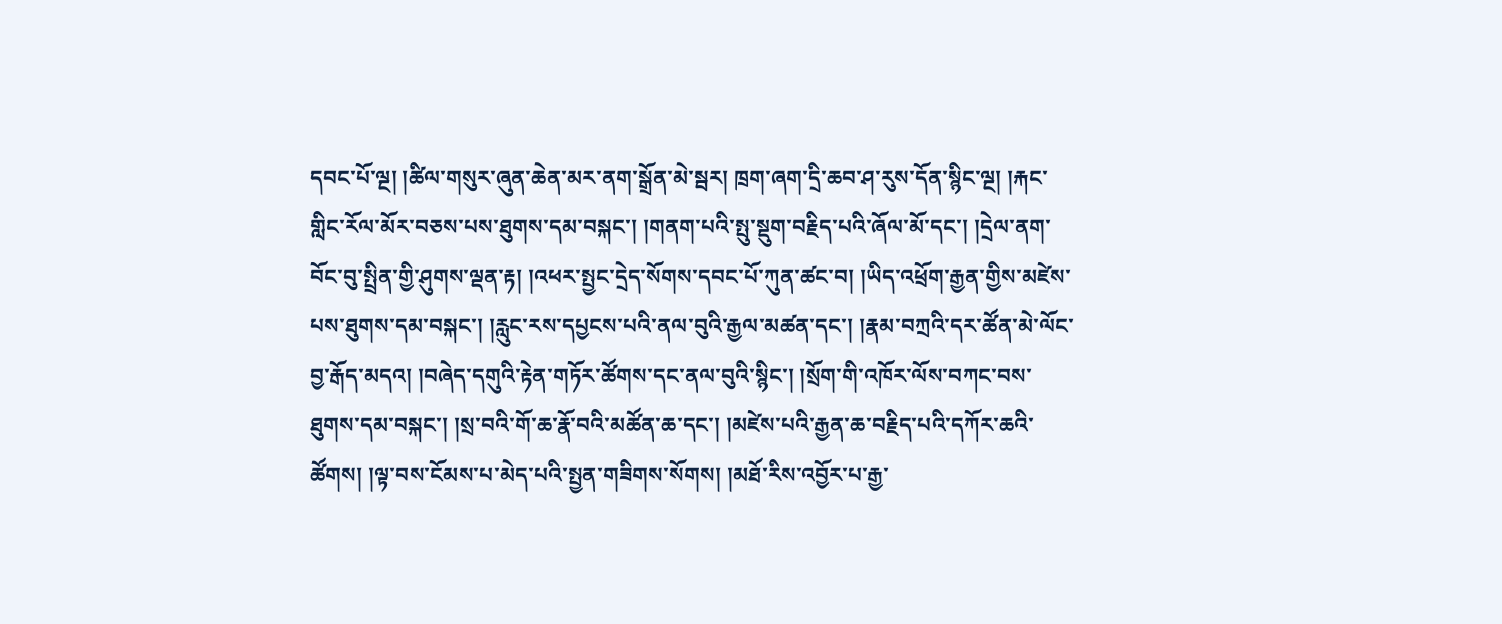དབང་པོ་ལྔ། །ཚིལ་གསུར་ཞུན་ཆེན་མར་ནག་སྒྲོན་མེ་སྦར། ཁྲག་ཞག་དྲི་ཆབ་ཤ་རུས་དོན་སྙིང་ལྔ། །རྐང་གླིང་རོལ་མོར་བཅས་པས་ཐུགས་དམ་བསྐང་། །གནག་པའི་སྤུ་སྡུག་བརྗིད་པའི་ཞོལ་མོ་དང་། །དྲེལ་ནག་བོང་བུ་སྤྲིན་གྱི་ཤུགས་ལྡན་རྟ། །འཕར་སྤྱང་དྲེད་སོགས་དབང་པོ་ཀུན་ཚང་བ། །ཡིད་འཕྲོག་རྒྱན་གྱིས་མཛེས་པས་ཐུགས་དམ་བསྐང་། །རླུང་རས་དཔྱངས་པའི་ནལ་བུའི་རྒྱལ་མཚན་དང་། །རྣམ་བཀྲའི་དར་ཚོན་མེ་ལོང་བྱ་རྒོད་མདའ། །བཞེད་དགུའི་རྟེན་གཏོར་ཚོགས་དང་ནལ་བུའི་སྙིང་། །སྲོག་གི་འཁོར་ལོས་བཀང་བས་ཐུགས་དམ་བསྐང་། །སྲ་བའི་གོ་ཆ་རྣོ་བའི་མཚོན་ཆ་དང་། །མཛེས་པའི་རྒྱན་ཆ་བརྗིད་པའི་དཀོར་ཆའི་ཚོགས། །ལྟ་བས་ངོམས་པ་མེད་པའི་སྤྱན་གཟིགས་སོགས། །མཐོ་རིས་འབྱོར་པ་རྒྱ་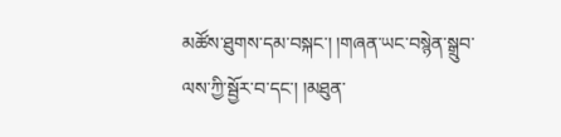མཚོས་ཐུགས་དམ་བསྐང་། །གཞན་ཡང་བསྙེན་སྒྲུབ་ལས་ཀྱི་སྦྱོར་བ་དང་། །མཐུན་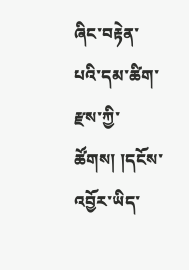ཞིང་བརྟེན་པའི་དམ་ཚིག་རྫས་ཀྱི་ཚོགས། །དངོས་འབྱོར་ཡིད་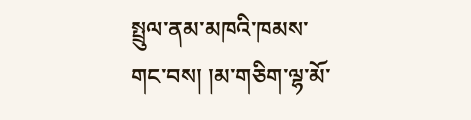སྤྲུལ་ནམ་མཁའི་ཁམས་གང་བས། །མ་གཅིག་ལྷ་མོ་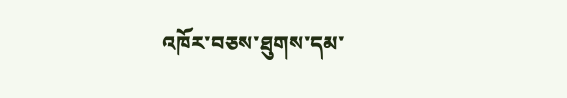འཁོར་བཅས་ཐུགས་དམ་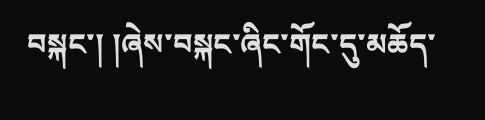བསྐང་། །ཞེས་བསྐང་ཞིང་གོང་དུ་མཆོད་